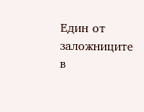Един от заложниците в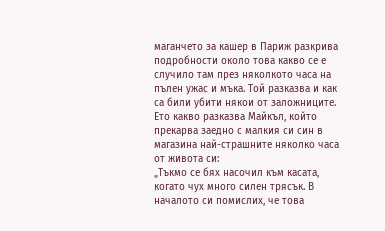маганчето за кашер в Париж разкрива подробности около това какво се е случило там през няколкото часа на пълен ужас и мъка. Той разказва и как са били убити някои от заложниците.
Ето какво разказва Майкъл, който прекарва заедно с малкия си син в магазина най-страшните няколко часа от живота си:
„Тъкмо се бях насочил към касата, когато чух много силен трясък. В началото си помислих, че това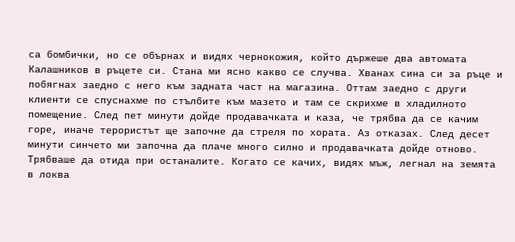са бомбички, но се обърнах и видях чернокожия, който държеше два автомата Калашников в ръцете си. Стана ми ясно какво се случва. Хванах сина си за ръце и побягнах заедно с него към задната част на магазина. Оттам заедно с други клиенти се спуснахме по стълбите към мазето и там се скрихме в хладилното помещение. След пет минути дойде продавачката и каза, че трябва да се качим горе, иначе терористът ще започне да стреля по хората. Аз отказах. След десет минути синчето ми започна да плаче много силно и продавачката дойде отново. Трябваше да отида при останалите. Когато се качих, видях мъж, легнал на земята в локва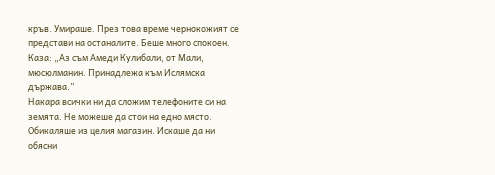кръв. Умираше. През това време чернокожият се представи на останалите. Беше много спокоен. Каза: „Аз съм Амеди Кулибали, от Мали, мюсюлманин. Принадлежа към Ислямска държава.”
Накара всички ни да сложим телефоните си на земята. Не можеше да стои на едно място. Обикаляше из целия магазин. Искаше да ни обясни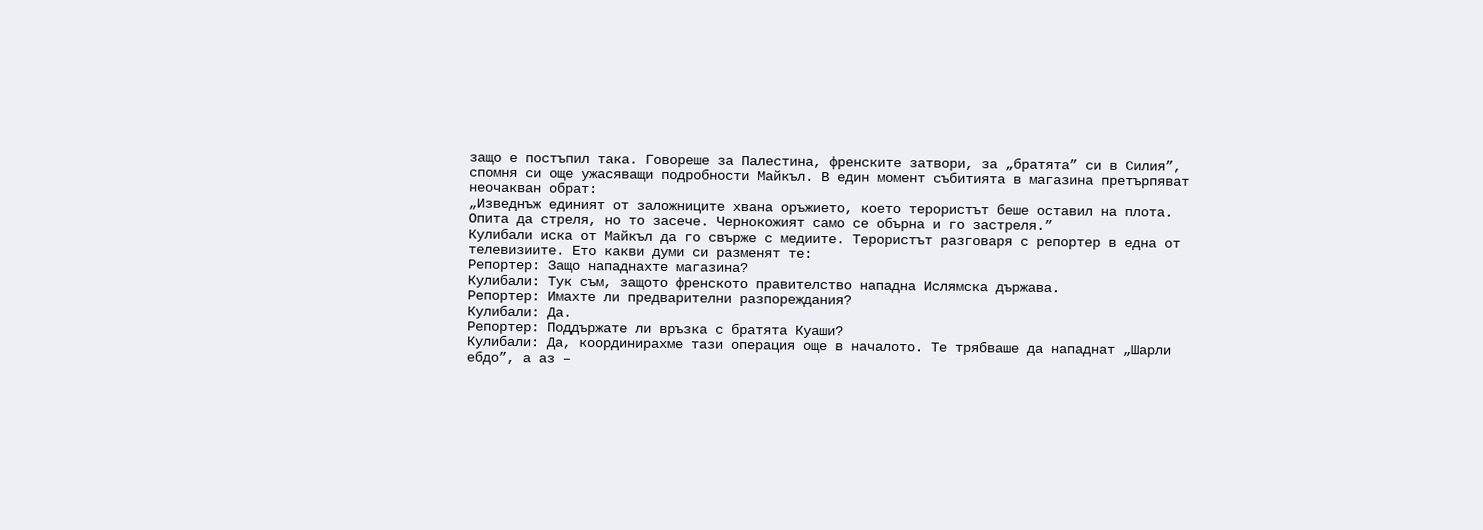защо е постъпил така. Говореше за Палестина, френските затвори, за „братята” си в Силия”, спомня си още ужасяващи подробности Майкъл. В един момент събитията в магазина претърпяват неочакван обрат:
„Изведнъж единият от заложниците хвана оръжието, което терористът беше оставил на плота. Опита да стреля, но то засече. Чернокожият само се обърна и го застреля.”
Кулибали иска от Майкъл да го свърже с медиите. Терористът разговаря с репортер в една от телевизиите. Ето какви думи си разменят те:
Репортер: Защо нападнахте магазина?
Кулибали: Тук съм, защото френското правителство нападна Ислямска държава.
Репортер: Имахте ли предварителни разпореждания?
Кулибали: Да.
Репортер: Поддържате ли връзка с братята Куаши?
Кулибали: Да, координирахме тази операция още в началото. Те трябваше да нападнат „Шарли ебдо”, а аз –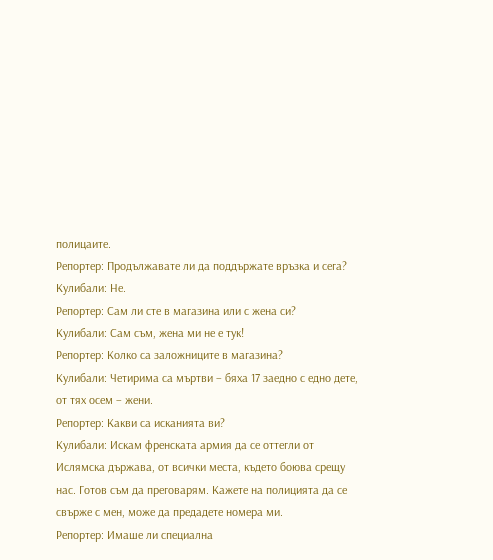полицаите.
Репортер: Продължавате ли да поддържате връзка и сега?
Кулибали: Не.
Репортер: Сам ли сте в магазина или с жена си?
Кулибали: Сам съм, жена ми не е тук!
Репортер: Колко са заложниците в магазина?
Кулибали: Четирима са мъртви – бяха 17 заедно с едно дете, от тях осем – жени.
Репортер: Какви са исканията ви?
Кулибали: Искам френската армия да се оттегли от Ислямска държава, от всички места, където боюва срещу нас. Готов съм да преговарям. Кажете на полицията да се свърже с мен, може да предадете номера ми.
Репортер: Имаше ли специална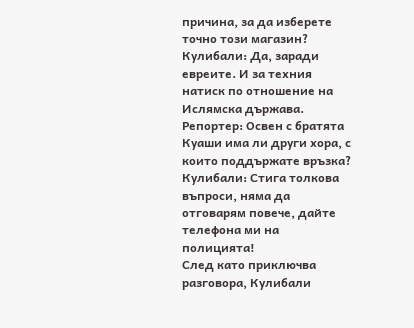причина, за да изберете точно този магазин?
Кулибали: Да, заради евреите. И за техния натиск по отношение на Ислямска държава.
Репортер: Освен с братята Куаши има ли други хора, с които поддържате връзка?
Кулибали: Стига толкова въпроси, няма да отговарям повече, дайте телефона ми на полицията!
След като приключва разговора, Кулибали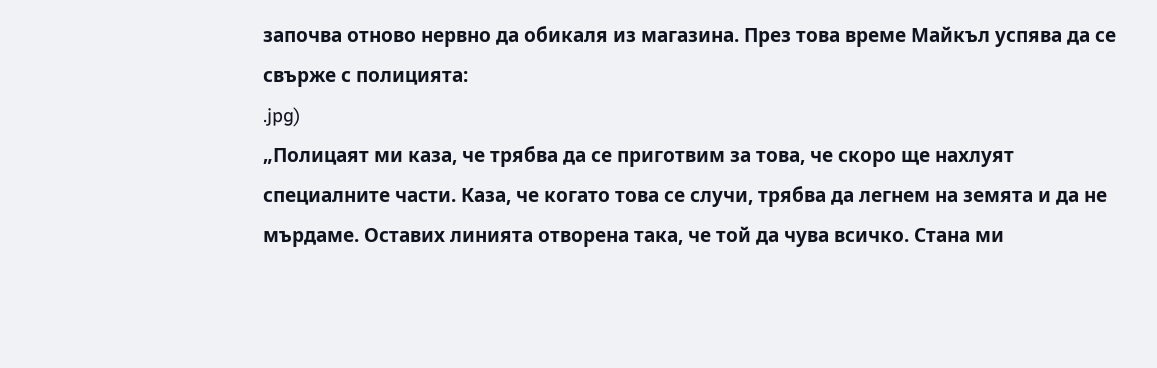започва отново нервно да обикаля из магазина. През това време Майкъл успява да се свърже с полицията:
.jpg)
„Полицаят ми каза, че трябва да се приготвим за това, че скоро ще нахлуят специалните части. Каза, че когато това се случи, трябва да легнем на земята и да не мърдаме. Оставих линията отворена така, че той да чува всичко. Стана ми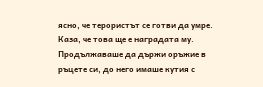ясно, че терористът се готви да умре. Каза, че това ще е наградата му. Продължаваше да държи оръжие в ръцете си, до него имаше кутия с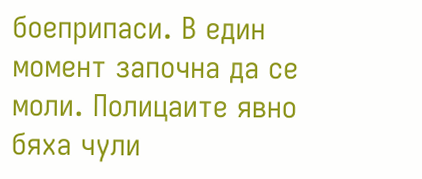боеприпаси. В един момент започна да се моли. Полицаите явно бяха чули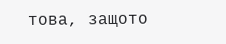това, защото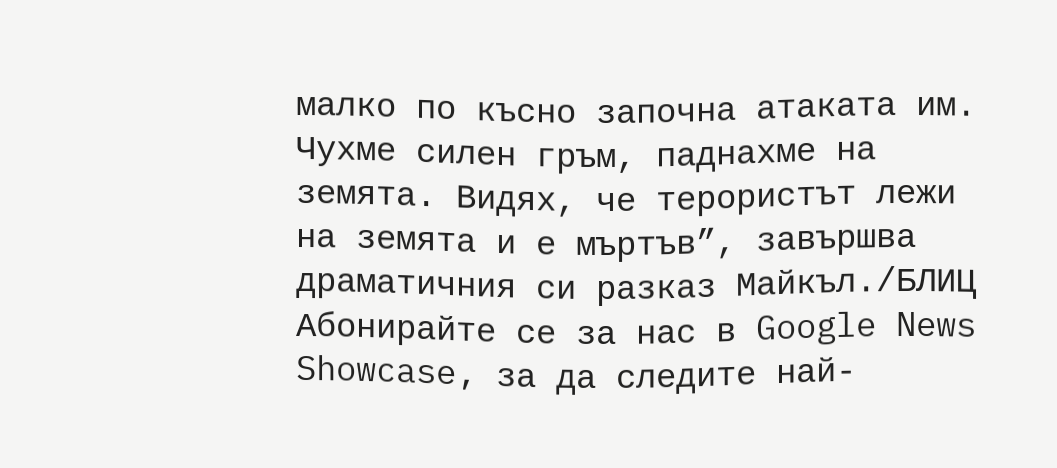малко по късно започна атаката им. Чухме силен гръм, паднахме на земята. Видях, че терористът лежи на земята и е мъртъв”, завършва драматичния си разказ Майкъл./БЛИЦ
Абонирайте се за нас в Google News Showcase, за да следите най-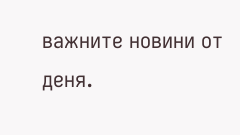важните новини от деня.